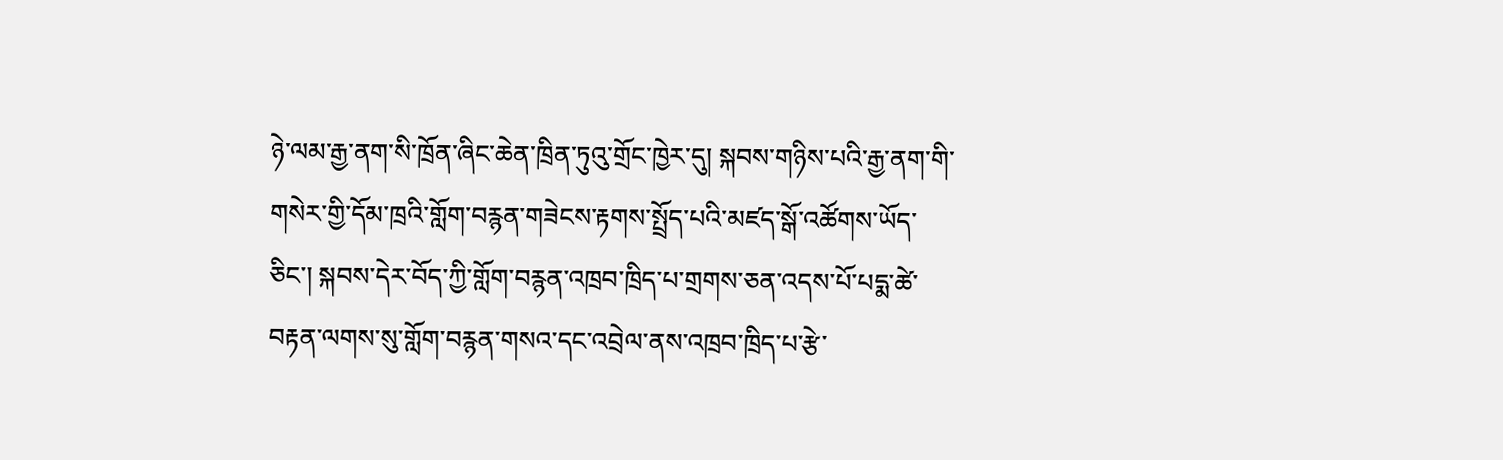ཉེ་ལམ་རྒྱ་ནག་སི་ཁྲོན་ཞིང་ཆེན་ཁྲིན་ཏུའུ་གྲོང་ཁྱེར་དུ། སྐབས་གཉིས་པའི་རྒྱ་ནག་གི་གསེར་གྱི་དོམ་ཁྲའི་གློག་བརྙན་གཟེངས་རྟགས་སྤྲོད་པའི་མཛད་སྒོ་འཚོགས་ཡོད་ཅིང་། སྐབས་དེར་བོད་ཀྱི་གློག་བརྙན་འཁྲབ་ཁྲིད་པ་གྲགས་ཅན་འདས་པོ་པདྨ་ཚེ་བརྟན་ལགས་སུ་གློག་བརྙན་གསའ་དང་འབྲེལ་ནས་འཁྲབ་ཁྲིད་པ་རྩེ་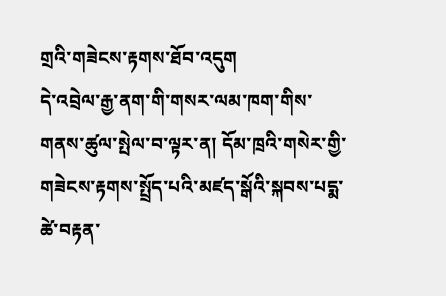གྲའི་གཟེངས་རྟགས་ཐོབ་འདུག
དེ་འབྲེལ་རྒྱ་ནག་གི་གསར་ལམ་ཁག་གིས་གནས་ཚུལ་སྤེལ་བ་ལྟར་ན། དོམ་ཁྲའི་གསེར་གྱི་གཟེངས་རྟགས་སྤྲོད་པའི་མཛད་སྒོའི་སྐབས་པདྨ་ཚེ་བརྟན་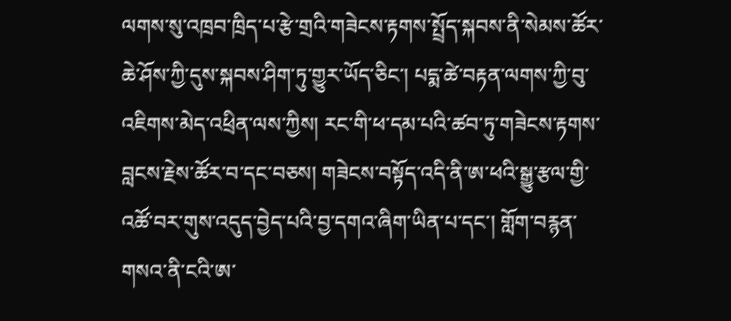ལགས་སུ་འཁྲབ་ཁྲིད་པ་རྩེ་གྲའི་གཟེངས་རྟགས་སྤྲོད་སྐབས་ནི་སེམས་ཚོར་ཆེ་ཤོས་ཀྱི་དུས་སྐབས་ཤིག་ཏུ་གྱུར་ཡོད་ཅིང་། པདྨ་ཚེ་བརྟན་ལགས་ཀྱི་བུ་འཇིགས་མེད་འཕྲིན་ལས་ཀྱིས། རང་གི་ཕ་དམ་པའི་ཚབ་ཏུ་གཟེངས་རྟགས་བླངས་རྗེས་ཚོར་བ་དང་བཅས། གཟེངས་བསྟོད་འདི་ནི་ཨ་ཕའི་སྒྱུ་རྩལ་གྱི་འཚོ་བར་གུས་འདུད་བྱེད་པའི་བྱ་དགའ་ཞིག་ཡིན་པ་དང་། གློག་བརྙན་གསའ་ནི་ངའི་ཨ་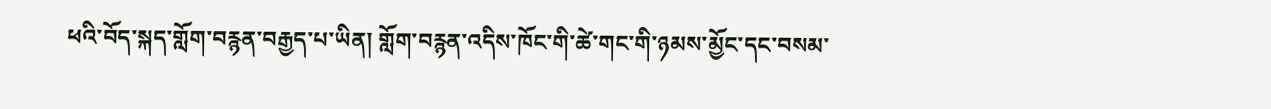ཕའི་བོད་སྐད་གློག་བརྙན་བརྒྱད་པ་ཡིན། གློག་བརྙན་འདིས་ཁོང་གི་ཚེ་གང་གི་ཉམས་མྱོང་དང་བསམ་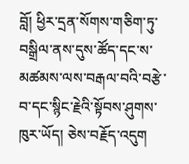བློ། ཕྱིར་དྲན་སོགས་གཅིག་ཏུ་བསྒྲིལ་ནས་དུས་ཚོད་དང་ས་མཚམས་ལས་བརྒལ་བའི་བརྩེ་བ་དང་སྙིང་རྗེའི་སྟོབས་ཤུགས་ཁུར་ཡོད། ཅེས་བརྗོད་འདུག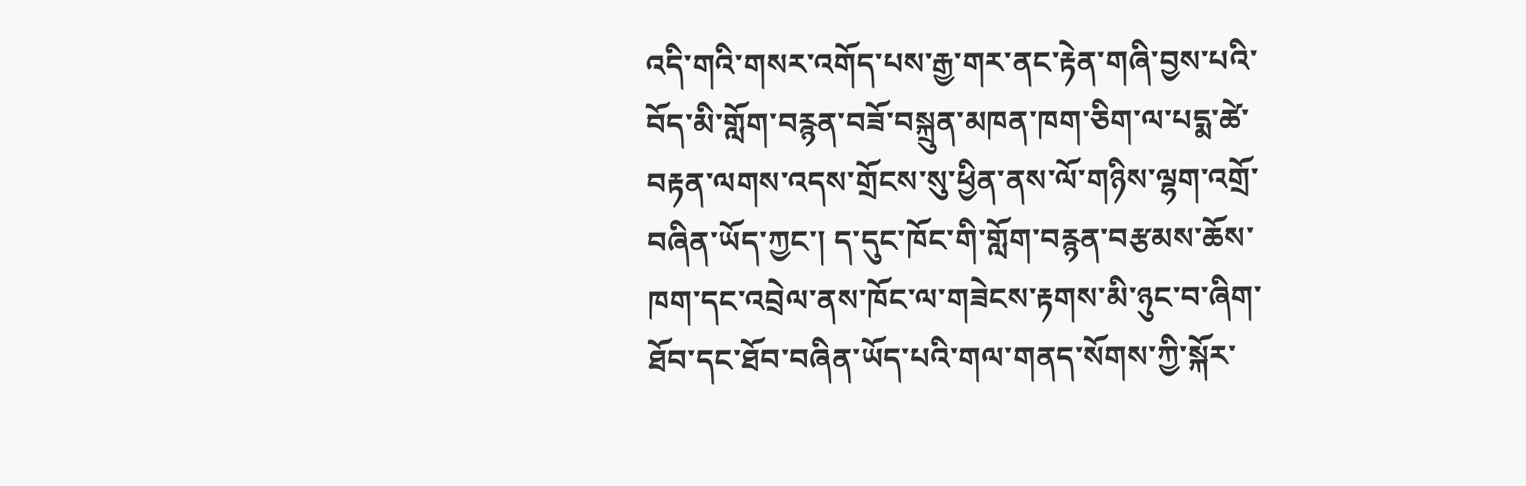འདི་གའི་གསར་འགོད་པས་རྒྱ་གར་ནང་རྟེན་གཞི་བྱས་པའི་བོད་མི་གློག་བརྙན་བཟོ་བསྐྲུན་མཁན་ཁག་ཅིག་ལ་པདྨ་ཚེ་བརྟན་ལགས་འདས་གྲོངས་སུ་ཕྱིན་ནས་ལོ་གཉིས་ལྷག་འགྲོ་བཞིན་ཡོད་ཀྱང་། ད་དུང་ཁོང་གི་གློག་བརྙན་བརྩམས་ཆོས་ཁག་དང་འབྲེལ་ནས་ཁོང་ལ་གཟེངས་རྟགས་མི་ཉུང་བ་ཞིག་ཐོབ་དང་ཐོབ་བཞིན་ཡོད་པའི་གལ་གནད་སོགས་ཀྱི་སྐོར་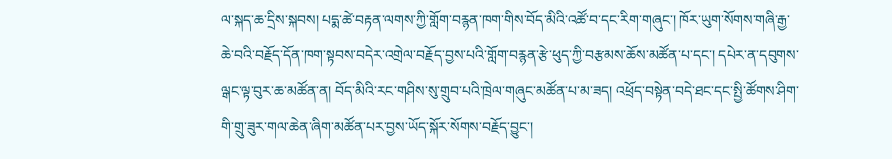ལ་སྐད་ཆ་དྲིས་སྐབས། པདྨ་ཚེ་བརྟན་ལགས་ཀྱི་གློག་བརྙན་ཁག་གིས་བོད་མིའི་འཚོ་བ་དང་རིག་གཞུང་། ཁོར་ཡུག་སོགས་གཞི་རྒྱ་ཆེ་བའི་བརྗོད་དོན་ཁག་སྟབས་བདེར་འགྲེལ་བརྗོད་བྱས་པའི་གློག་བརྙན་རྩེ་ཕུད་ཀྱི་བརྩམས་ཆོས་མཚོན་པ་དང་། དཔེར་ན་དབུགས་ལྒང་ལྟ་བུར་ཆ་མཚོན་ན། བོད་མིའི་རང་གཤིས་སུ་གྲུབ་པའི་ཁྲེལ་གཞུང་མཚོན་པ་མ་ཟད། འཕྲོད་བསྟེན་བདེ་ཐང་དང་སྤྱི་ཚོགས་ཤིག་གི་གྲུ་ཟུར་གལ་ཆེན་ཞིག་མཚོན་པར་བྱས་ཡོད་སྐོར་སོགས་བརྗོད་བྱུང་།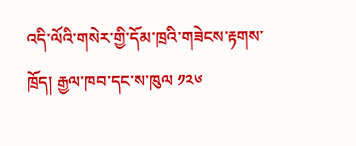འདི་ལོའི་གསེར་གྱི་དོམ་ཁྲའི་གཟེངས་རྟགས་ཁྲོད། རྒྱལ་ཁབ་དང་ས་ཁུལ ༡༢༦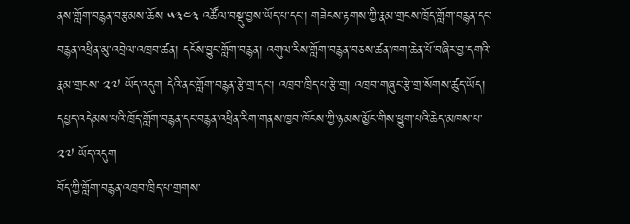ནས་གློག་བརྙན་བརྩམས་ཆོས ༥༣༤༣ འཚོལ་བསྡུ་བྱས་ཡོད་པ་དང་། གཟེངས་རྟགས་ཀྱི་རྣམ་གྲངས་ཁྲོད་གློག་བརྙན་དང་བརྙན་འཕྲིན་མུ་འབྲེལ་འཁྲབ་ཚན། དངོས་བྱུང་གློག་བརྙན། འགུལ་རིས་གློག་བརྙན་བཅས་ཚན་ཁག་ཆེན་པོ་བཞིར་བྱ་དགའི་རྣམ་གྲངས་ ༢༧ ཡོད་འདུག དེའི་ནང་གློག་བརྙན་རྩེ་གྲ་དང་། འཁྲབ་ཁྲིད་པ་རྩེ་གྲ། འཁྲབ་གཞུང་རྩེ་གྲ་སོགས་ཚུད་ཡོད། དཔྱད་འདེམས་པའི་ཁྲོད་གློག་བརྙན་དང་བརྙན་འཕྲིན་རིག་གནས་ཁྱབ་ཁོངས་ཀྱི་ཉམས་མྱོང་གིས་ཕྱུག་པའི་ཆེད་མཁས་པ་ ༢༧ ཡོད་འདུག
བོད་ཀྱི་གློག་བརྙན་འཁྲབ་ཁྲིད་པ་གྲགས་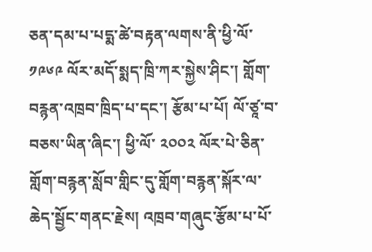ཅན་དམ་པ་པདྨ་ཚེ་བརྟན་ལགས་ནི་ཕྱི་ལོ་ ༡༩༦༩ ལོར་མདོ་སྨད་ཁྲི་ཀར་སྐྱེས་ཤིང་། གློག་བརྙན་འཁྲབ་ཁྲིད་པ་དང་། རྩོམ་པ་པོ། ལོ་ཙཱ་བ་བཅས་ཡིན་ཞིང་། ཕྱི་ལོ་ ༢༠༠༢ ལོར་པེ་ཅིན་གློག་བརྙན་སློབ་གླིང་དུ་གློག་བརྙན་སྐོར་ལ་ཆེད་སྦྱོང་གནང་རྗེས། འཁྲབ་གཞུང་རྩོམ་པ་པོ་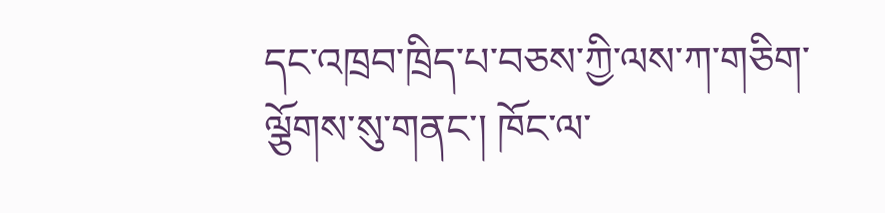དང་འཁྲབ་ཁྲིད་པ་བཅས་ཀྱི་ལས་ཀ་གཅིག་ལྕོགས་སུ་གནང་། ཁོང་ལ་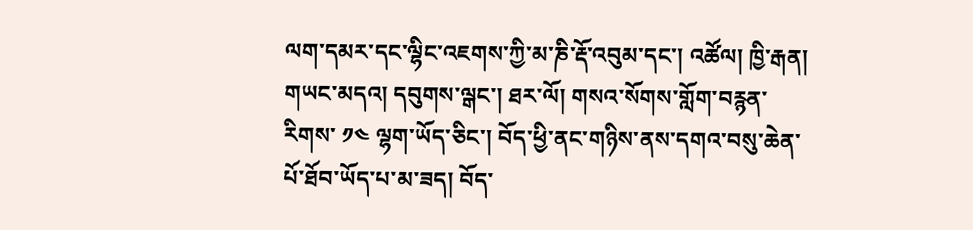ལག་དམར་དང་ལྷིང་འཇགས་ཀྱི་མ་ཎི་རྡོ་འབུམ་དང་། འཚོལ། ཁྱི་རྒན། གཡང་མདའ། དབུགས་ལྒང་། ཐར་ལོ། གསའ་སོགས་གློག་བརྙན་རིགས་ ༡༤ ལྷག་ཡོད་ཅིང་། བོད་ཕྱི་ནང་གཉིས་ནས་དགའ་བསུ་ཆེན་པོ་ཐོབ་ཡོད་པ་མ་ཟད། བོད་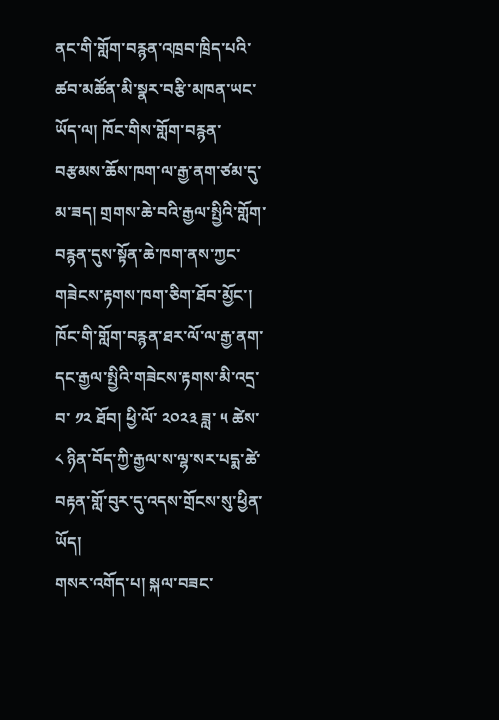ནང་གི་གློག་བརྙན་འཁྲབ་ཁྲིད་པའི་ཚབ་མཚོན་མི་སྣར་བརྩི་མཁན་ཡང་ཡོད་ལ། ཁོང་གིས་གློག་བརྙན་བརྩམས་ཆོས་ཁག་ལ་རྒྱ་ནག་ཙམ་དུ་མ་ཟད། གྲགས་ཆེ་བའི་རྒྱལ་སྤྱིའི་གློག་བརྙན་དུས་སྟོན་ཆེ་ཁག་ནས་ཀྱང་གཟེངས་རྟགས་ཁག་ཅིག་ཐོབ་མྱོང་། ཁོང་གི་གློག་བརྙན་ཐར་ལོ་ལ་རྒྱ་ནག་དང་རྒྱལ་སྤྱིའི་གཟེངས་རྟགས་མི་འདྲ་བ་ ༡༢ ཐོབ། ཕྱི་ལོ་ ༢༠༢༣ ཟླ་ ༥ ཚེས་ ༨ ཉིན་བོད་ཀྱི་རྒྱལ་ས་ལྷ་སར་པདྨ་ཚེ་བརྟན་གློ་བུར་དུ་འདས་གྲོངས་སུ་ཕྱིན་ཡོད།
གསར་འགོད་པ། སྐལ་བཟང་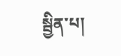སྦྱིན་པ།